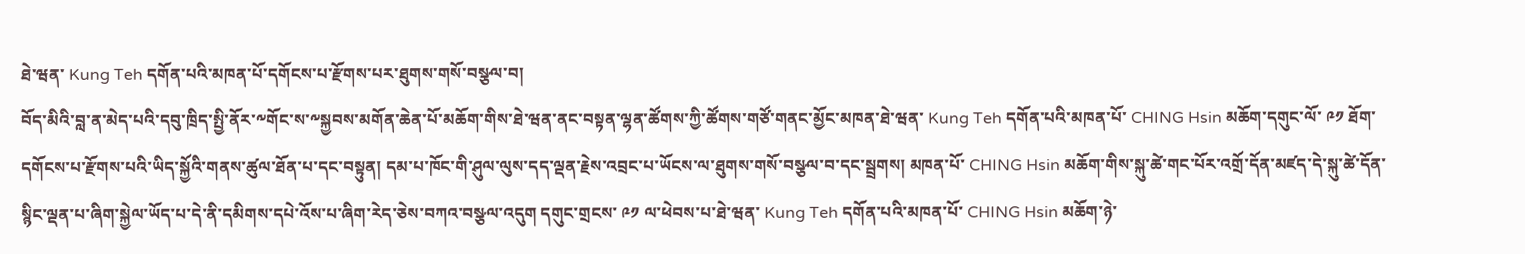ཐེ་ཝན་ Kung Teh དགོན་པའི་མཁན་པོ་དགོངས་པ་རྫོགས་པར་ཐུགས་གསོ་བསྩལ་བ།
བོད་མིའི་བླ་ན་མེད་པའི་དབུ་ཁྲིད་སྤྱི་ནོར་༸གོང་ས་༸སྐྱབས་མགོན་ཆེན་པོ་མཆོག་གིས་ཐེ་ཝན་ནང་བསྟན་ལྷན་ཚོགས་ཀྱི་ཚོགས་གཙོ་གནང་མྱོང་མཁན་ཐེ་ཝན་ Kung Teh དགོན་པའི་མཁན་པོ་ CHING Hsin མཆོག་དགུང་ལོ་ ༩༡ ཐོག་དགོངས་པ་རྫོགས་པའི་ཡིད་སྐྱོའི་གནས་ཚུལ་ཐོན་པ་དང་བསྟུན། དམ་པ་ཁོང་གི་ཤུལ་ལུས་དད་ལྡན་རྗེས་འབྲང་པ་ཡོངས་ལ་ཐུགས་གསོ་བསྩལ་བ་དང་སྦྲགས། མཁན་པོ་ CHING Hsin མཆོག་གིས་སྐུ་ཚེ་གང་པོར་འགྲོ་དོན་མཛད་དེ་སྐུ་ཚེ་དོན་སྙིང་ལྡན་པ་ཞིག་སྐྱེལ་ཡོད་པ་དེ་ནི་དམིགས་དཔེ་འོས་པ་ཞིག་རེད་ཅེས་བཀའ་བསྩལ་འདུག དགུང་གྲངས་ ༩༡ ལ་ཕེབས་པ་ཐེ་ཝན་ Kung Teh དགོན་པའི་མཁན་པོ་ CHING Hsin མཆོག་ཉེ་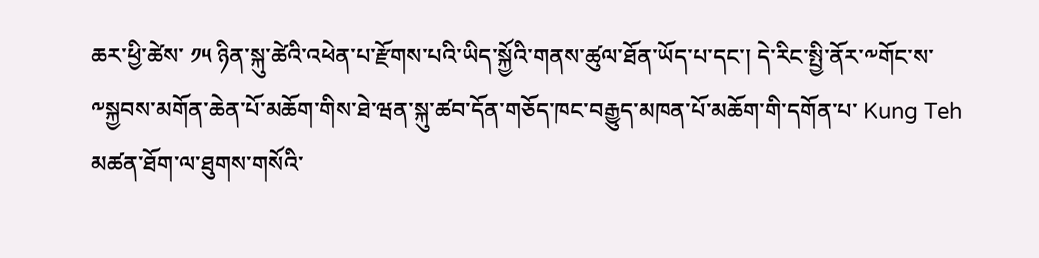ཆར་ཕྱི་ཚེས་ ༡༥ ཉིན་སྐུ་ཚེའི་འཕེན་པ་རྫོགས་པའི་ཡིད་སྐྱོའི་གནས་ཚུལ་ཐོན་ཡོད་པ་དང་། དེ་རིང་སྤྱི་ནོར་༸གོང་ས་༸སྐྱབས་མགོན་ཆེན་པོ་མཆོག་གིས་ཐེ་ཝན་སྐུ་ཚབ་དོན་གཅོད་ཁང་བརྒྱུད་མཁན་པོ་མཆོག་གི་དགོན་པ་ Kung Teh མཚན་ཐོག་ལ་ཐུགས་གསོའི་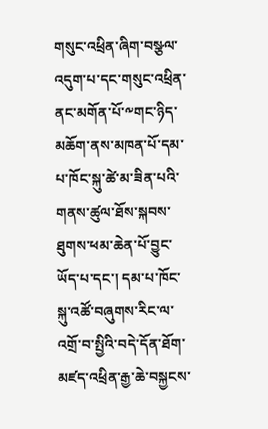གསུང་འཕྲིན་ཞིག་བསྩལ་འདུག་པ་དང་གསུང་འཕྲིན་ནང་མགོན་པོ་༸གང་ཉིད་མཆོག་ནས་མཁན་པོ་དམ་པ་ཁོང་སྐུ་ཚེ་མ་ཟིན་པའི་གནས་ཚུལ་ཐོས་སྐབས་ཐུགས་ཕམ་ཆེན་པོ་བྱུང་ཡོད་པ་དང་། དམ་པ་ཁོང་སྐུ་འཚོ་བཞུགས་རིང་ལ་འགྲོ་བ་སྤྱིའི་བདེ་དོན་ཐོག་མཛད་འཕྲིན་རྒྱ་ཆེ་བསྐྱངས་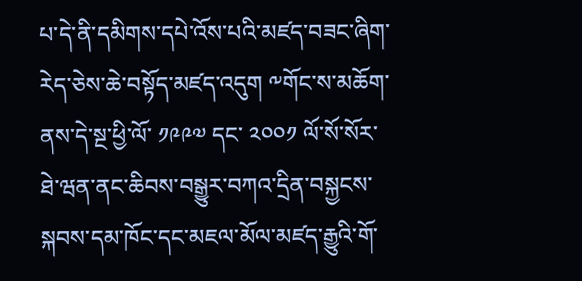པ་དེ་ནི་དམིགས་དཔེ་འོས་པའི་མཛད་བཟང་ཞིག་རེད་ཅེས་ཆེ་བསྟོད་མཛད་འདུག ༸གོང་ས་མཆོག་ནས་དེ་སྔ་ཕྱི་ལོ་ ༡༩༩༧ དང་ ༢༠༠༡ ལོ་སོ་སོར་ཐེ་ཝན་ནང་ཆིབས་བསྒྱུར་བཀའ་དྲིན་བསྐྱངས་སྐབས་དམ་ཁོང་དང་མཇལ་མོལ་མཛད་རྒྱུའི་གོ་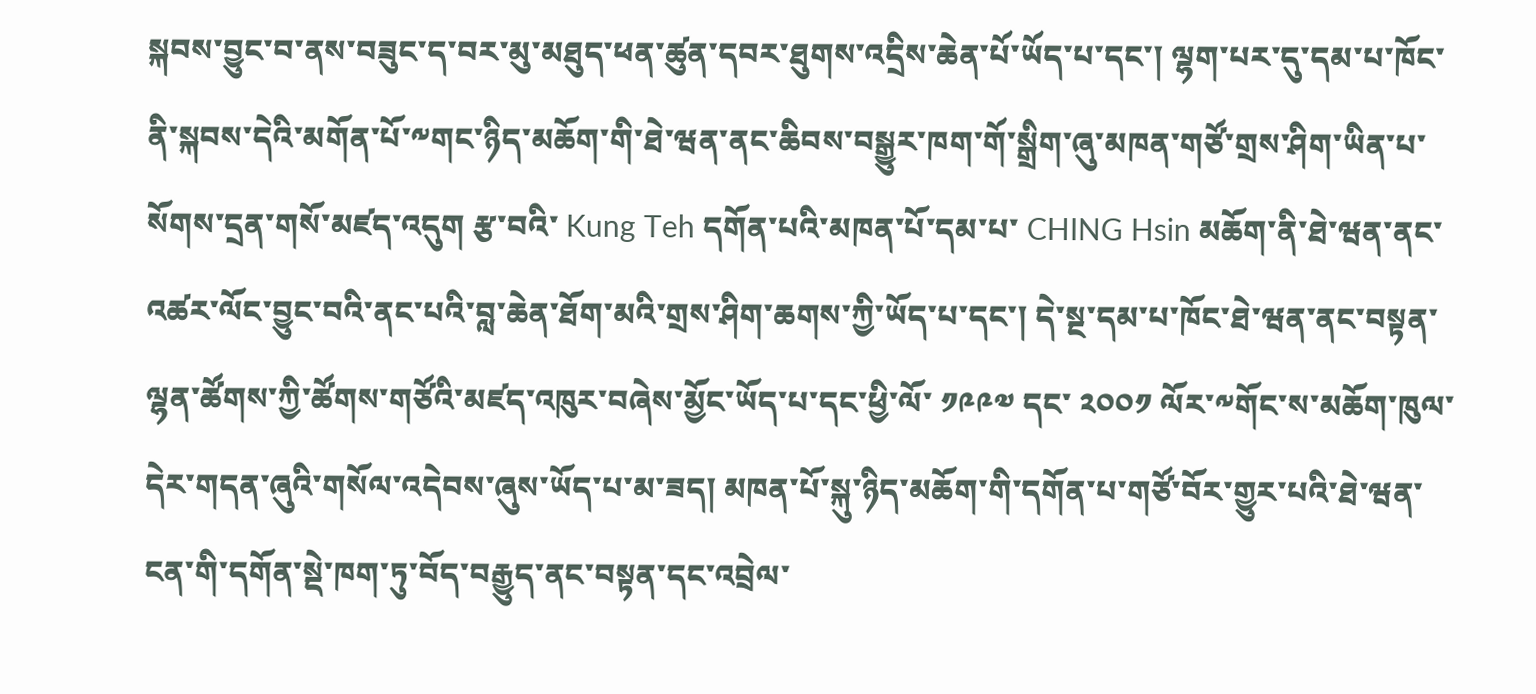སྐབས་བྱུང་བ་ནས་བཟུང་ད་བར་མུ་མཐུད་ཕན་ཚུན་དབར་ཐུགས་འདྲིས་ཆེན་པོ་ཡོད་པ་དང་། ལྷག་པར་དུ་དམ་པ་ཁོང་ནི་སྐབས་དེའི་མགོན་པོ་༸གང་ཉིད་མཆོག་གི་ཐེ་ཝན་ནང་ཆིབས་བསྒྱུར་ཁག་གོ་སྒྲིག་ཞུ་མཁན་གཙོ་གྲས་ཤིག་ཡིན་པ་སོགས་དྲན་གསོ་མཛད་འདུག རྩ་བའི་ Kung Teh དགོན་པའི་མཁན་པོ་དམ་པ་ CHING Hsin མཆོག་ནི་ཐེ་ཝན་ནང་འཚར་ལོང་བྱུང་བའི་ནང་པའི་བླ་ཆེན་ཐོག་མའི་གྲས་ཤིག་ཆགས་ཀྱི་ཡོད་པ་དང་། དེ་སྔ་དམ་པ་ཁོང་ཐེ་ཝན་ནང་བསྟན་ལྷན་ཚོགས་ཀྱི་ཚོགས་གཙོའི་མཛད་འཁུར་བཞེས་མྱོང་ཡོད་པ་དང་ཕྱི་ལོ་ ༡༩༩༧ དང་ ༢༠༠༡ ལོར་༸གོང་ས་མཆོག་ཁུལ་དེར་གདན་ཞུའི་གསོལ་འདེབས་ཞུས་ཡོད་པ་མ་ཟད། མཁན་པོ་སྐུ་ཉིད་མཆོག་གི་དགོན་པ་གཙོ་བོར་གྱུར་པའི་ཐེ་ཝན་ངན་གི་དགོན་སྡེ་ཁག་ཏུ་བོད་བརྒྱུད་ནང་བསྟན་དང་འབྲེལ་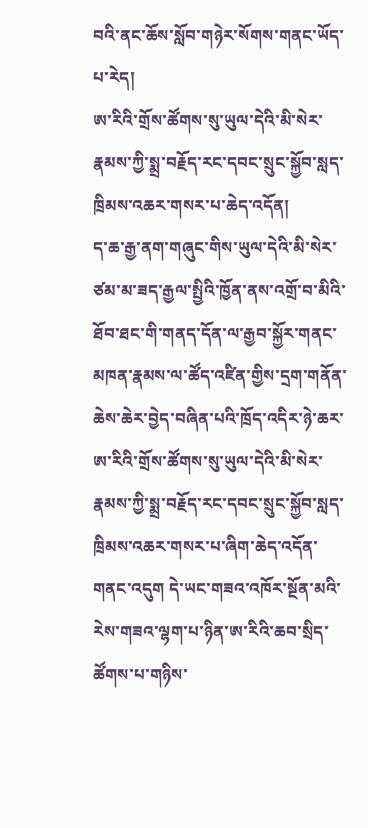བའི་ནང་ཆོས་སློབ་གཉེར་སོགས་གནང་ཡོད་པ་རེད།
ཨ་རིའི་གྲོས་ཚོགས་སུ་ཡུལ་དེའི་མི་སེར་རྣམས་ཀྱི་སྨྲ་བརྗོད་རང་དབང་སྲུང་སྐྱོབ་སླད་ཁྲིམས་འཆར་གསར་པ་ཆེད་འདོན།
ད་ཆ་རྒྱ་ནག་གཞུང་གིས་ཡུལ་དེའི་མི་སེར་ཙམ་མ་ཟད་རྒྱལ་སྤྱིའི་ཁྱོན་ནས་འགྲོ་བ་མིའི་ཐོབ་ཐང་གི་གནད་དོན་ལ་རྒྱབ་སྐྱོར་གནང་མཁན་རྣམས་ལ་ཚོད་འཛིན་གྱིས་དྲག་གནོན་ཆེས་ཆེར་བྱེད་བཞིན་པའི་ཁྲོད་འདིར་ཉེ་ཆར་ཨ་རིའི་གྲོས་ཚོགས་སུ་ཡུལ་དེའི་མི་སེར་རྣམས་ཀྱི་སྨྲ་བརྗོད་རང་དབང་སྲུང་སྐྱོབ་སླད་ཁྲིམས་འཆར་གསར་པ་ཞིག་ཆེད་འདོན་གནང་འདུག དེ་ཡང་གཟའ་འཁོར་སྔོན་མའི་རེས་གཟའ་ལྷག་པ་ཉིན་ཨ་རིའི་ཆབ་སྲིད་ཚོགས་པ་གཉིས་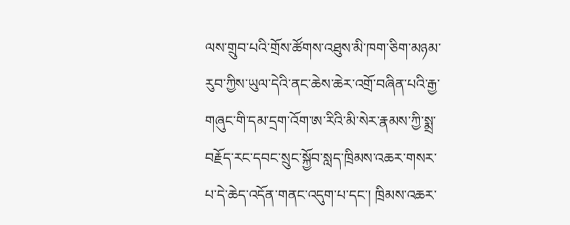ལས་གྲུབ་པའི་གྲོས་ཚོགས་འཐུས་མི་ཁག་ཅིག་མཉམ་རུབ་ཀྱིས་ཡུལ་དེའི་ནང་ཆེས་ཆེར་འགྲོ་བཞིན་པའི་རྒྱ་གཞུང་གི་དམ་དྲག་འོག་ཨ་རིའི་མི་སེར་རྣམས་ཀྱི་སྨྲ་བརྗོད་རང་དབང་སྲུང་སྐྱོབ་སླད་ཁྲིམས་འཆར་གསར་པ་དེ་ཆེད་འདོན་གནང་འདུག་པ་དང་། ཁྲིམས་འཆར་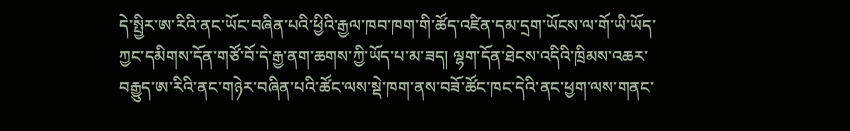དེ་སྤྱིར་ཨ་རིའི་ནང་ཡོང་བཞིན་པའི་ཕྱིའི་རྒྱལ་ཁབ་ཁག་གི་ཚོད་འཛིན་དམ་དྲག་ཡོངས་ལ་གོ་ཡི་ཡོད་ཀྱང་དམིགས་དོན་གཙོ་བོ་དེ་རྒྱ་ནག་ཆགས་ཀྱི་ཡོད་པ་མ་ཟད། ལྷག་དོན་ཐེངས་འདིའི་ཁྲིམས་འཆར་བརྒྱུད་ཨ་རིའི་ནང་གཉེར་བཞིན་པའི་ཚོང་ལས་སྡེ་ཁག་ནས་བཟོ་ཚོང་ཁང་དེའི་ནང་ཕྱག་ལས་གནང་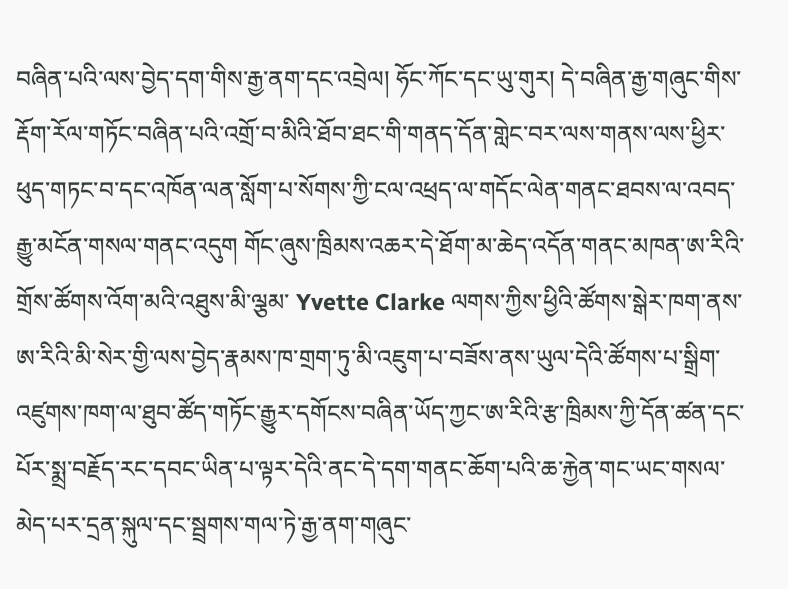བཞིན་པའི་ལས་བྱེད་དག་གིས་རྒྱ་ནག་དང་འབྲེལ། ཧོང་ཀོང་དང་ཡུ་གུར། དེ་བཞིན་རྒྱ་གཞུང་གིས་རྡོག་རོལ་གཏོང་བཞིན་པའི་འགྲོ་བ་མིའི་ཐོབ་ཐང་གི་གནད་དོན་གླེང་བར་ལས་གནས་ལས་ཕྱིར་ཕུད་གཏང་བ་དང་འཁོན་ལན་སློག་པ་སོགས་ཀྱི་ངལ་འཕྲད་ལ་གདོང་ལེན་གནང་ཐབས་ལ་འབད་རྒྱུ་མངོན་གསལ་གནང་འདུག གོང་ཞུས་ཁྲིམས་འཆར་དེ་ཐོག་མ་ཆེད་འདོན་གནང་མཁན་ཨ་རིའི་གྲོས་ཚོགས་འོག་མའི་འཐུས་མི་ལྕམ་ Yvette Clarke ལགས་ཀྱིས་ཕྱིའི་ཚོགས་སྒེར་ཁག་ནས་ཨ་རིའི་མི་སེར་གྱི་ལས་བྱེད་རྣམས་ཁ་གྲག་ཏུ་མི་འཇུག་པ་བཟོས་ནས་ཡུལ་དེའི་ཚོགས་པ་སྒྲིག་འཛུགས་ཁག་ལ་ཐུབ་ཚོད་གཏོང་རྒྱུར་དགོངས་བཞིན་ཡོད་ཀྱང་ཨ་རིའི་རྩ་ཁྲིམས་ཀྱི་དོན་ཚན་དང་པོར་སྨྲ་བརྗོད་རང་དབང་ཡིན་པ་ལྟར་དེའི་ནང་དེ་དག་གནང་ཆོག་པའི་ཆ་རྐྱེན་གང་ཡང་གསལ་མེད་པར་དྲན་སྐུལ་དང་སྦྲགས་གལ་ཏེ་རྒྱ་ནག་གཞུང་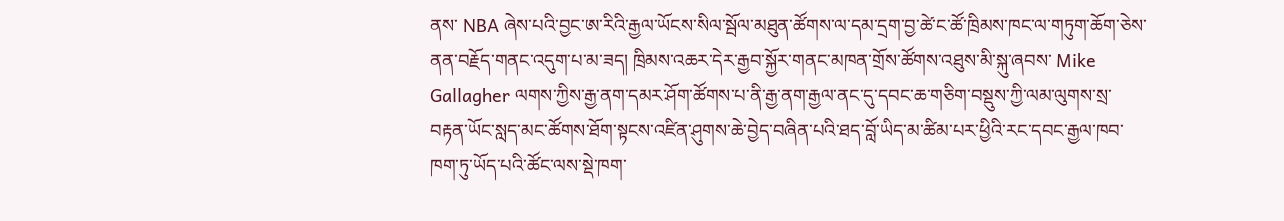ནས་ NBA ཞེས་པའི་བྱང་ཨ་རིའི་རྒྱལ་ཡོངས་སིལ་སྦོལ་མཐུན་ཚོགས་ལ་དམ་དྲག་བྱ་ཚེ་ང་ཚོ་ཁྲིམས་ཁང་ལ་གཏུག་ཆོག་ཅེས་ནན་བརྗོད་གནང་འདུག་པ་མ་ཟད། ཁྲིམས་འཆར་དེར་རྒྱབ་སྐྱོར་གནང་མཁན་གྲོས་ཚོགས་འཐུས་མི་སྐུ་ཞབས་ Mike Gallagher ལགས་ཀྱིས་རྒྱ་ནག་དམར་ཤོག་ཚོགས་པ་ནི་རྒྱ་ནག་རྒྱལ་ནང་དུ་དབང་ཆ་གཅིག་བསྡུས་ཀྱི་ལམ་ལུགས་སྲ་བརྟན་ཡོང་སླད་མང་ཚོགས་ཐོག་སྟངས་འཛིན་ཤུགས་ཆེ་བྱེད་བཞིན་པའི་ཐད་བློ་ཡིད་མ་ཚིམ་པར་ཕྱིའི་རང་དབང་རྒྱལ་ཁབ་ཁག་ཏུ་ཡོད་པའི་ཚོང་ལས་སྡེ་ཁག་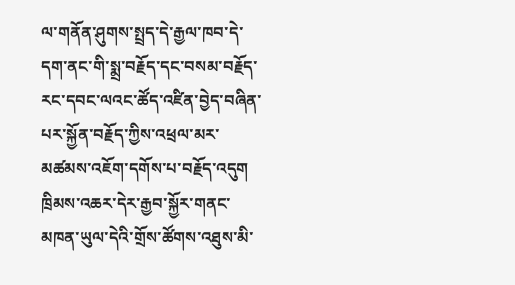ལ་གནོན་ཤུགས་སྤྲད་དེ་རྒྱལ་ཁབ་དེ་དག་ནང་གི་སྨྲ་བརྗོད་དང་བསམ་བརྗོད་རང་དབང་ལའང་ཚོད་འཛིན་བྱེད་བཞིན་པར་སྐྱོན་བརྗོད་ཀྱིས་འཕྲལ་མར་མཚམས་འཇོག་དགོས་པ་བརྗོད་འདུག ཁྲིམས་འཆར་དེར་རྒྱབ་སྐྱོར་གནང་མཁན་ཡུལ་དེའི་གྲོས་ཚོགས་འཐུས་མི་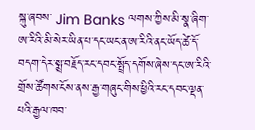སྐུ་ཞབས་ Jim Banks ལགས་ཀྱིས་མི་སྣ་ཞིག་ཨ་རིའི་མི་སེར་ཡིན་པ་དང་ཡང་ན་ཨ་རིའི་ནང་ཡོད་ཚེ་དོ་བདག་དེར་སྨྲ་བརྗོད་རང་དབང་སྤྲོད་དགོས་ཞེས་དང་ཨ་རིའི་གྲོས་ཚོགས་ངོས་ནས་རྒྱ་གཞུང་གིས་ཕྱིའི་རང་དབང་ལྡན་པའི་རྒྱལ་ཁབ་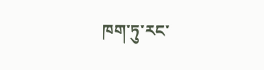ཁག་ཏུ་རང་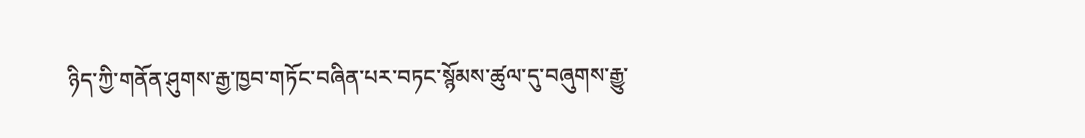ཉིད་ཀྱི་གནོན་ཤུགས་རྒྱ་ཁྱབ་གཏོང་བཞིན་པར་བཏང་སྙོམས་ཚུལ་དུ་བཞུགས་རྒྱུ་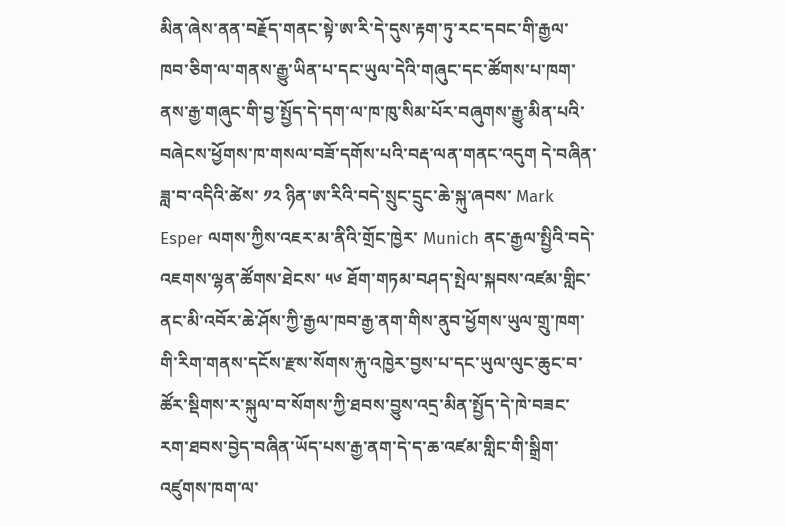མིན་ཞེས་ནན་བརྗོད་གནང་སྟེ་ཨ་རི་དེ་དུས་རྟག་ཏུ་རང་དབང་གི་རྒྱལ་ཁབ་ཅིག་ལ་གནས་རྒྱུ་ཡིན་པ་དང་ཡུལ་དེའི་གཞུང་དང་ཚོགས་པ་ཁག་ནས་རྒྱ་གཞུང་གི་བྱ་སྤྱོད་དེ་དག་ལ་ཁ་ཁུ་སིམ་པོར་བཞུགས་རྒྱུ་མིན་པའི་བཞེངས་ཕྱོགས་ཁ་གསལ་བཟོ་དགོས་པའི་བརྡ་ལན་གནང་འདུག དེ་བཞིན་ཟླ་བ་འདིའི་ཚེས་ ༡༢ ཉིན་ཨ་རིའི་བདེ་སྲུང་དྲུང་ཆེ་སྐུ་ཞབས་ Mark Esper ལགས་ཀྱིས་འཇར་མ་ནིའི་གྲོང་ཁྱེར་ Munich ནང་རྒྱལ་སྤྱིའི་བདེ་འཇགས་ལྷན་ཚོགས་ཐེངས་ ༥༦ ཐོག་གཏམ་བཤད་སྤེལ་སྐབས་འཛམ་གླིང་ནང་མི་འབོར་ཆེ་ཤོས་ཀྱི་རྒྱལ་ཁབ་རྒྱ་ནག་གིས་ནུབ་ཕྱོགས་ཡུལ་གྲུ་ཁག་གི་རིག་གནས་དངོས་རྫས་སོགས་རྐུ་འཁྱེར་བྱས་པ་དང་ཡུལ་ལུང་ཆུང་བ་ཚོར་སྡིགས་ར་སྐུལ་བ་སོགས་ཀྱི་ཐབས་བྱུས་འདྲ་མིན་སྤྱོད་དེ་ཁེ་བཟང་རག་ཐབས་བྱེད་བཞིན་ཡོད་པས་རྒྱ་ནག་དེ་ད་ཆ་འཛམ་གླིང་གི་སྒྲིག་འཛུགས་ཁག་ལ་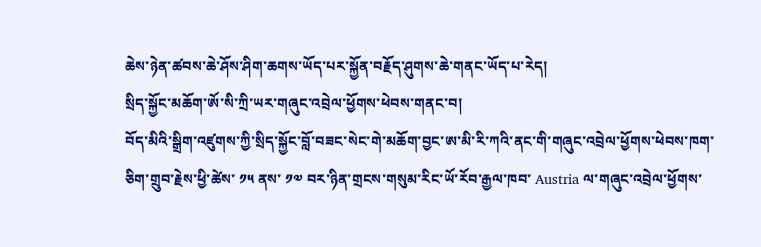ཆེས་ཉེན་ཚབས་ཆེ་ཤོས་ཤིག་ཆགས་ཡོད་པར་སྐྱོན་བརྗོད་ཤུགས་ཆེ་གནང་ཡོད་པ་རེད།
སྲིད་སྐྱོང་མཆོག་ཨོ་སི་ཀྲི་ཡར་གཞུང་འབྲེལ་ཕྱོགས་ཕེབས་གནང་བ།
བོད་མིའི་སྒྲིག་འཛུགས་ཀྱི་སྲིད་སྐྱོང་བློ་བཟང་སེང་གེ་མཆོག་བྱང་ཨ་མི་རི་ཀའི་ནང་གི་གཞུང་འབྲེལ་ཕྱོགས་ཕེབས་ཁག་ཅིག་གྲུབ་རྗེས་ཕྱི་ཚེས་ ༡༥ ནས་ ༡༧ བར་ཉིན་གྲངས་གསུམ་རིང་ཡོ་རོབ་རྒྱལ་ཁབ་ Austria ལ་གཞུང་འབྲེལ་ཕྱོགས་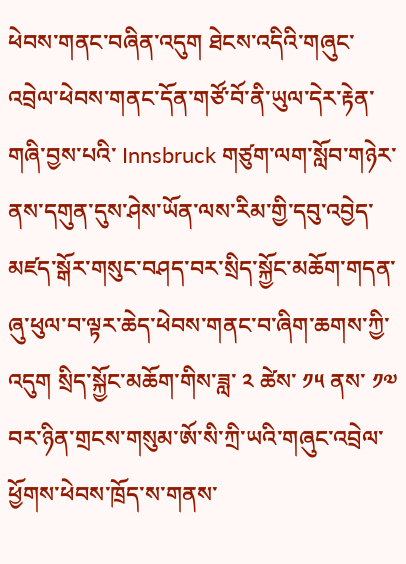ཕེབས་གནང་བཞིན་འདུག ཐེངས་འདིའི་གཞུང་འབྲེལ་ཕེབས་གནང་དོན་གཙོ་བོ་ནི་ཡུལ་དེར་རྟེན་གཞི་བྱས་པའི་ Innsbruck གཙུག་ལག་སློབ་གཉེར་ནས་དགུན་དུས་ཤེས་ཡོན་ལས་རིམ་གྱི་དབུ་འབྱེད་མཛད་སྒོར་གསུང་བཤད་བར་སྲིད་སྐྱོང་མཆོག་གདན་ཞུ་ཕུལ་བ་ལྟར་ཆེད་ཕེབས་གནང་བ་ཞིག་ཆགས་ཀྱི་འདུག སྲིད་སྐྱོང་མཆོག་གིས་ཟླ་ ༢ ཚེས་ ༡༥ ནས་ ༡༧ བར་ཉིན་གྲངས་གསུམ་ཨོ་སི་ཀྲི་ཡའི་གཞུང་འབྲེལ་ཕྱོགས་ཕེབས་ཁྲོད་ས་གནས་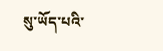སུ་ཡོད་པའི་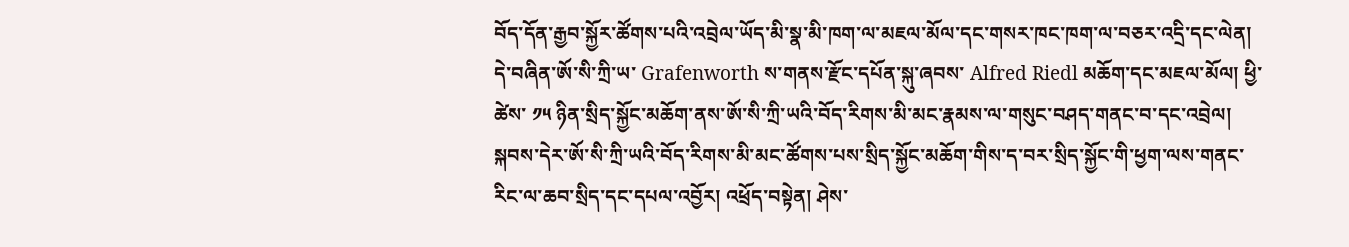བོད་དོན་རྒྱབ་སྐྱོར་ཚོགས་པའི་འབྲེལ་ཡོད་མི་སྣ་མི་ཁག་ལ་མཇལ་མོལ་དང་གསར་ཁང་ཁག་ལ་བཅར་འདྲི་དང་ལེན། དེ་བཞིན་ཨོ་སི་ཀྲི་ཡ་ Grafenworth ས་གནས་རྫོང་དཔོན་སྐུ་ཞབས་ Alfred Riedl མཆོག་དང་མཇལ་མོལ། ཕྱི་ཚེས་ ༡༥ ཉིན་སྲིད་སྐྱོང་མཆོག་ནས་ཨོ་སི་ཀྲི་ཡའི་བོད་རིགས་མི་མང་རྣམས་ལ་གསུང་བཤད་གནང་བ་དང་འབྲེལ། སྐབས་དེར་ཨོ་སི་ཀྲི་ཡའི་བོད་རིགས་མི་མང་ཚོགས་པས་སྲིད་སྐྱོང་མཆོག་གིས་ད་བར་སྲིད་སྐྱོང་གི་ཕྱག་ལས་གནང་རིང་ལ་ཆབ་སྲིད་དང་དཔལ་འབྱོར། འཕྲོད་བསྟེན། ཤེས་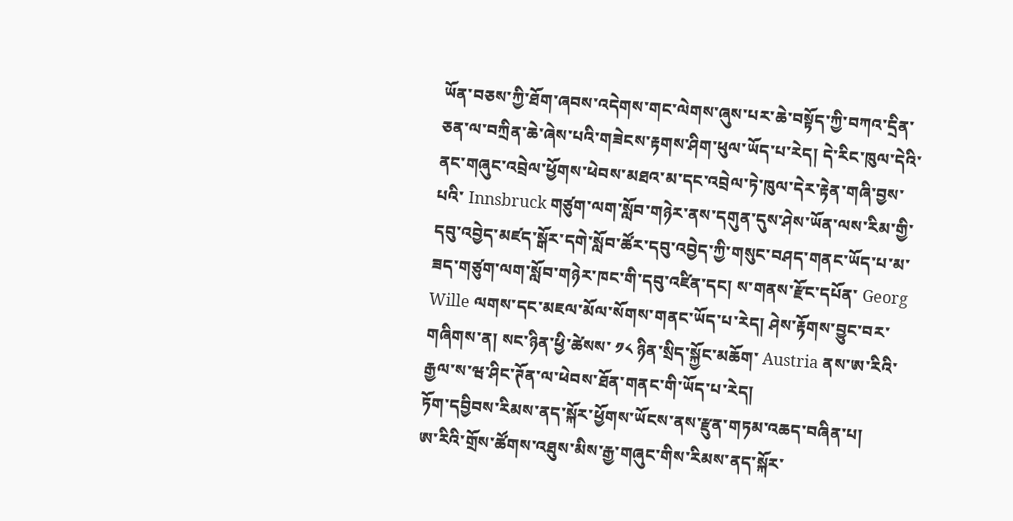ཡོན་བཅས་ཀྱི་ཐོག་ཞབས་འདེགས་གང་ལེགས་ཞུས་པར་ཆེ་བསྟོད་ཀྱི་བཀའ་དྲིན་ཅན་ལ་བཀྲིན་ཆེ་ཞེས་པའི་གཟེངས་རྟགས་ཤིག་ཕུལ་ཡོད་པ་རེད། དེ་རིང་ཁུལ་དེའི་ནང་གཞུང་འབྲེལ་ཕྱོགས་ཕེབས་མཐའ་མ་དང་འབྲེལ་ཏེ་ཁུལ་དེར་རྟེན་གཞི་བྱས་པའི་ Innsbruck གཙུག་ལག་སློབ་གཉེར་ནས་དགུན་དུས་ཤེས་ཡོན་ལས་རིམ་གྱི་དབུ་འབྱེད་མཛད་སྒོར་དགེ་སློབ་ཚོར་དབུ་འབྱེད་ཀྱི་གསུང་བཤད་གནང་ཡོད་པ་མ་ཟད་གཙུག་ལག་སློབ་གཉེར་ཁང་གི་དབུ་འཛིན་དང། ས་གནས་རྫོང་དཔོན་ Georg Wille ལགས་དང་མཇལ་མོལ་སོགས་གནང་ཡོད་པ་རེད། ཤེས་རྟོགས་བྱུང་བར་གཞིགས་ན། སང་ཉིན་ཕྱི་ཚེསས་ ༡༨ ཉིན་སྲིད་སྐྱོང་མཆོག་ Austria ནས་ཨ་རིའི་རྒྱལ་ས་ཝ་ཤིང་ཊོན་ལ་ཕེབས་ཐོན་གནང་གི་ཡོད་པ་རེད།
ཏོག་དབྱིབས་རིམས་ནད་སྐོར་ཕྱོགས་ཡོངས་ནས་རྫུན་གཏམ་འཆད་བཞིན་པ།
ཨ་རིའི་གྲོས་ཚོགས་འཐུས་མིས་རྒྱ་གཞུང་གིས་རིམས་ནད་སྐོར་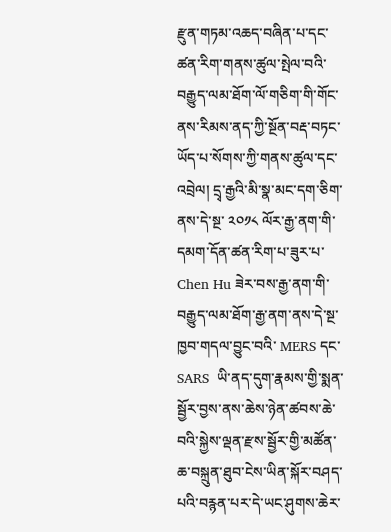རྫུན་གཏམ་འཆད་བཞིན་པ་དང་ཚན་རིག་གནས་ཚུལ་སྤེལ་བའི་བརྒྱུད་ལམ་ཐོག་ལོ་གཅིག་གི་གོང་ནས་རིམས་ནད་ཀྱི་སྔོན་བརྡ་བཏང་ཡོད་པ་སོགས་ཀྱི་གནས་ཚུལ་དང་འབྲེལ། དྲྭ་རྒྱའི་མི་སྣ་མང་དག་ཅིག་ནས་དེ་སྔ་ ༢༠༡༨ ལོར་རྒྱ་ནག་གི་དམག་དོན་ཚན་རིག་པ་ཟུར་པ་ Chen Hu ཟེར་བས་རྒྱ་ནག་གི་བརྒྱུད་ལམ་ཐོག་རྒྱ་ནག་ནས་དེ་སྔ་ཁྱབ་གདལ་བྱུང་བའི་ MERS དང་ SARS  ཡི་ནད་དུག་རྣམས་གྱི་སྨན་སྦྱོར་བྱས་ནས་ཆེས་ཉེན་ཚབས་ཆེ་བའི་སྐྱེས་ལྡན་རྫས་སྦྱོར་གྱི་མཚོན་ཆ་བསྐྲུན་ཐུབ་ངེས་ཡིན་སྐོར་བཤད་པའི་བརྙན་པར་དེ་ཡང་ཤུགས་ཆེར་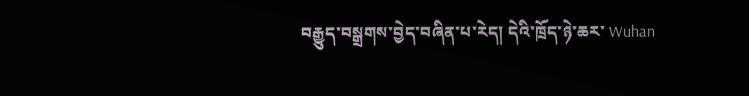བརྒྱུད་བསྒྲགས་བྱེད་བཞིན་པ་རེད། དེའི་ཁྲོད་ཉེ་ཆར་ Wuhan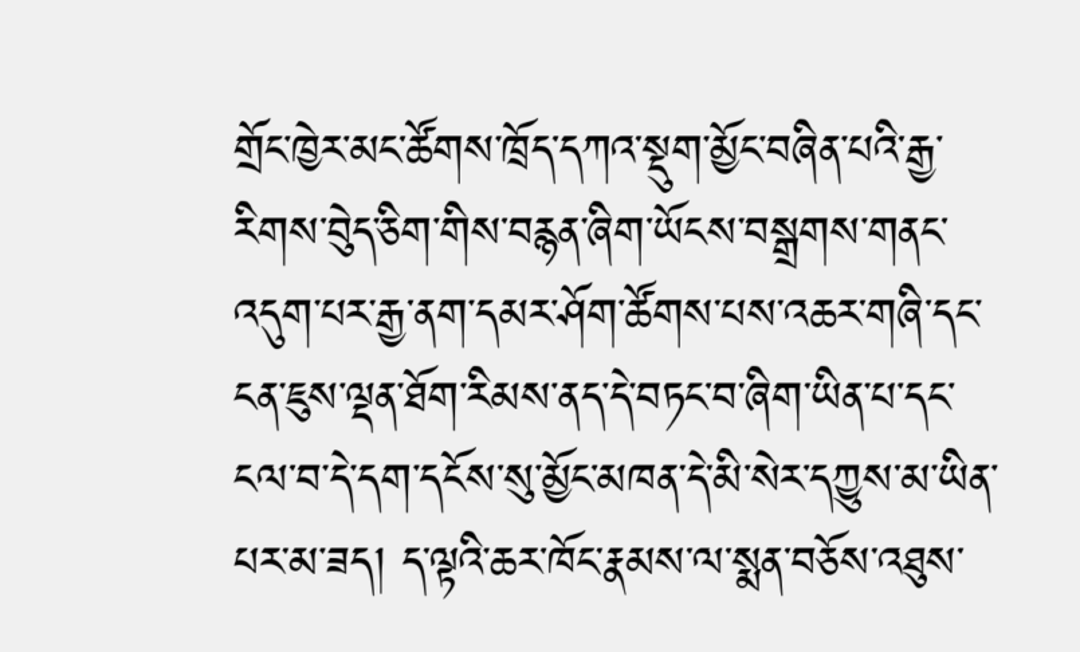གྲོང་ཁྱེར་མང་ཚོགས་ཁྲོད་དཀའ་སྡུག་མྱོང་བཞིན་པའི་རྒྱ་རིགས་བེུད་ཅིག་གིས་བརྙན་ཞིག་ཡོངས་བསྒྲགས་གནང་འདུག་པར་རྒྱ་ནག་དམར་ཤོག་ཚོགས་པས་འཆར་གཞི་དང་ངན་ཇུས་ལྡན་ཐོག་རིམས་ནད་དེ་བཏང་བ་ཞིག་ཡིན་པ་དང་ངལ་བ་དེ་དག་དངོས་སུ་མྱོང་མཁན་དེ་མི་སེར་དཀྱུས་མ་ཡིན་པར་མ་ཟད། ད་ལྟའི་ཆར་ཁོང་རྣམས་ལ་སྨན་བཅོས་འཐུས་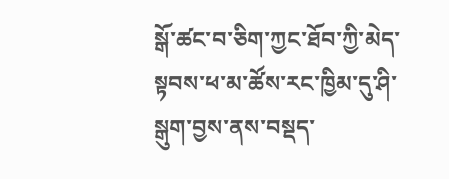སྒོ་ཚང་བ་ཅིག་ཀྱང་ཐོབ་ཀྱི་མེད་སྟབས་ཕ་མ་ཚོས་རང་ཁྱིམ་དུ་ཤི་སྒུག་བྱས་ནས་བསྡད་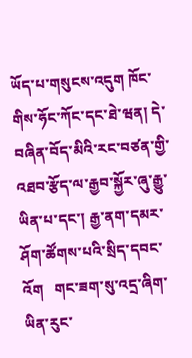ཡོད་པ་གསུངས་འདུག ཁོང་གིས་ཧོང་ཀོང་དང་ཐེ་ཝན། དེ་བཞིན་བོད་མིའི་རང་བཙན་གྱི་འཐབ་རྩོད་ལ་རྒྱབ་སྐྱོར་ཞུ་རྒྱུ་ཡིན་པ་དང་། རྒྱ་ནག་དམར་ཤོག་ཚོགས་པའི་སྲིད་དབང་འོག   གང་ཟག་སུ་འདྲ་ཞིག་ཡིན་རུང་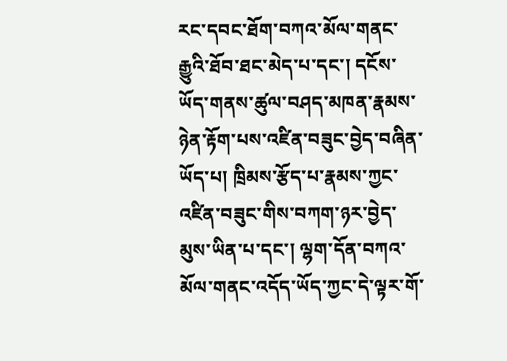རང་དབང་ཐོག་བཀའ་མོལ་གནང་རྒྱུའི་ཐོབ་ཐང་མེད་པ་དང་། དངོས་ཡོད་གནས་ཚུལ་བཤད་མཁན་རྣམས་ཉེན་རྟོག་པས་འཛིན་བཟུང་བྱེད་བཞིན་ཡོད་པ། ཁྲིམས་རྩོད་པ་རྣམས་ཀྱང་འཛིན་བཟུང་གིས་བཀག་ཉར་བྱེད་མུས་ཡིན་པ་དང་། ལྷག་དོན་བཀའ་མོལ་གནང་འདོད་ཡོད་ཀྱང་དེ་ལྟར་གོ་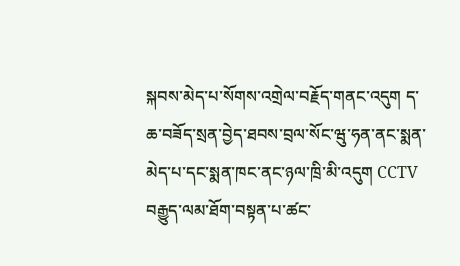སྐབས་མེད་པ་སོགས་འགྲེལ་བརྗོད་གནང་འདུག ད་ཆ་བཟོད་སྲན་བྱེད་ཐབས་བྲལ་སོང་ཝུ་ཧན་ནང་སྨན་མེད་པ་དང་སྨན་ཁང་ནང་ཉལ་ཁྲི་མི་འདུག CCTV བརྒྱུད་ལམ་ཐོག་བསྟན་པ་ཚང་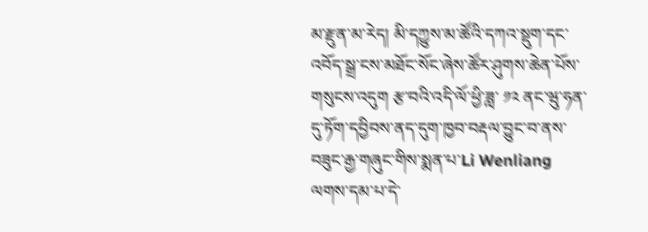མ་རྫུན་མ་རེད། མི་དཀྱུས་མ་ཚོའི་དཀའ་སྡུག་དང་འབོད་སྒྲ་ངས་མཐོང་སོང་ཞེས་ཚོར་ཤུགས་ཆེན་པོས་གསུངས་འདུག རྩ་བའི་འདི་ལོ་ཕྱི་ཟླ་ ༡༢ ནང་ཝུ་ཧན་དུ་ཏོག་དབྱིབས་ནད་དུག་ཁྱབ་བརྡལ་བྱུང་བ་ནས་བཟུང་རྒྱ་གཞུང་གིས་སྨན་པ་Li Wenliang ལགས་དམ་པ་དེ་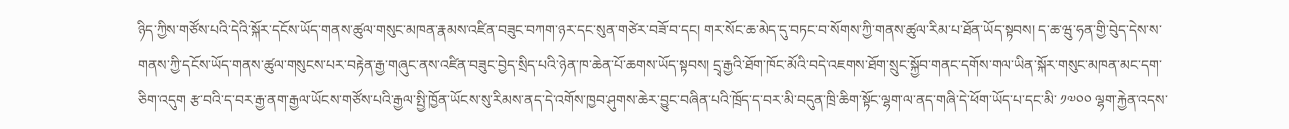ཉིད་ཀྱིས་གཙོས་པའི་དེའི་སྐོར་དངོས་ཡོད་གནས་ཚུལ་གསུང་མཁན་རྣམས་འཛིན་བཟུང་བཀག་ཉར་དང་སུན་གཙེར་བཟོ་བ་དང། གར་སོང་ཆ་མེད་དུ་བཏང་བ་སོགས་ཀྱི་གནས་ཚུལ་རིམ་པ་ཐོན་ཡོད་སྟབས། ད་ཆ་ཝུ་ཧན་གྱི་བེུད་དེས་ས་གནས་ཀྱི་དངོས་ཡོད་གནས་ཚུལ་གསུངས་པར་བརྟེན་རྒྱ་གཞུང་ནས་འཛིན་བཟུང་བྱེད་སྲིད་པའི་ཉེན་ཁ་ཆེན་པོ་ཆགས་ཡོད་སྟབས། དྲྭ་རྒྱའི་ཐོག་ཁོང་མོའི་བདེ་འཇགས་ཐོག་སྲུང་སྐྱོབ་གནང་དགོས་གལ་ཡིན་སྐོར་གསུང་མཁན་མང་དག་ཅིག་འདུག རྩ་བའི་ད་བར་རྒྱ་ནག་རྒྱལ་ཡོངས་གཙོས་པའི་རྒྱལ་སྤྱི་ཁྱོན་ཡོངས་སུ་རིམས་ནད་དེ་འགོས་ཁྱབ་ཤུགས་ཆེར་བྱུང་བཞིན་པའི་ཁྲོད་ད་བར་མི་བདུན་ཁྲི་ཆིག་སྟོང་ལྷག་ལ་ནད་གཞི་དེ་ཕོག་ཡོད་པ་དང་མི་ ༡༧༠༠ ལྷག་རྐྱེན་འདས་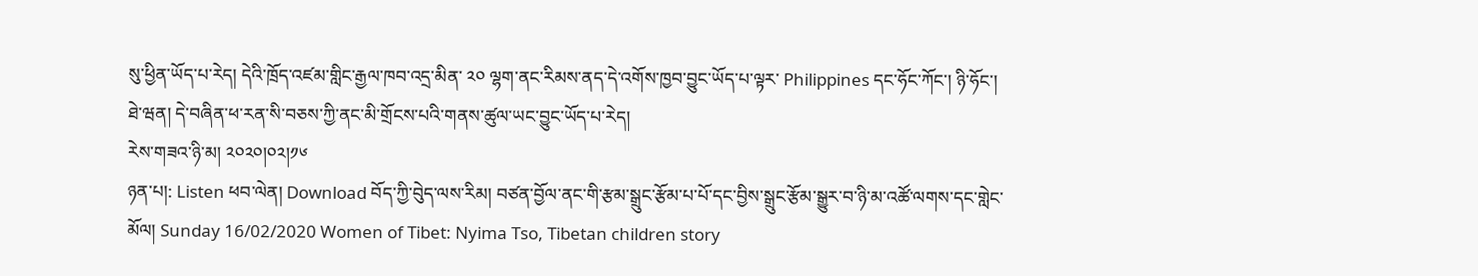སུ་ཕྱིན་ཡོད་པ་རེད། དེའི་ཁྲོད་འཛམ་གླིང་རྒྱལ་ཁབ་འདྲ་མིན་ ༢༠ ལྷག་ནང་རིམས་ནད་དེ་འགོས་ཁྱབ་བྱུང་ཡོད་པ་ལྟར་ Philippines དང་ཧོང་ཀོང་། ཉི་ཧོང་། ཐེ་ཝན། དེ་བཞིན་ཕ་རན་སི་བཅས་ཀྱི་ནང་མི་གྲོངས་པའི་གནས་ཚུལ་ཡང་བྱུང་ཡོད་པ་རེད།
རེས་གཟའ་ཉི་མ། ༢༠༢༠།༠༢།༡༦
ཉན་པ།: Listen ཕབ་ལེན། Download བོད་ཀྱི་བེུད་ལས་རིམ། བཙན་བྱོལ་ནང་གི་རྩམ་སྒྲུང་རྩོམ་པ་པོ་དང་བྱིས་སྒྲུང་རྩོམ་སྒྱུར་བ་ཉི་མ་འཚོ་ལགས་དང་གླེང་མོལ། Sunday 16/02/2020 Women of Tibet: Nyima Tso, Tibetan children story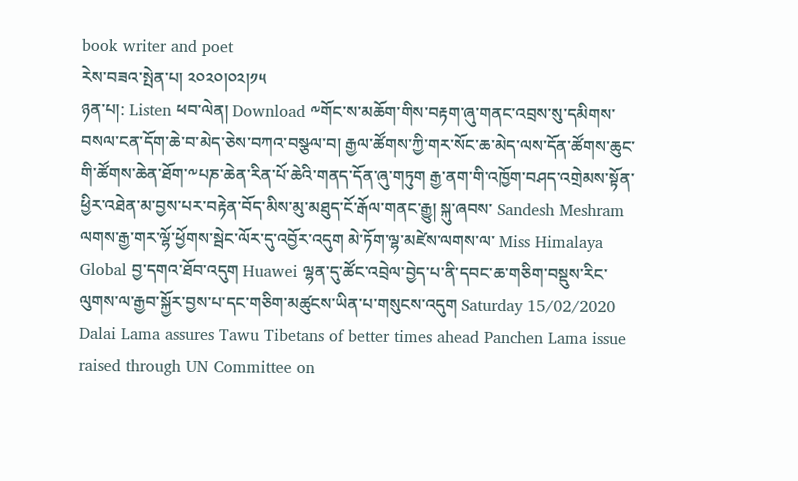book writer and poet
རེས་བཟའ་སྤེན་པ། ༢༠༢༠།༠༢།༡༥
ཉན་པ།: Listen ཕབ་ལེན། Download ༸གོང་ས་མཆོག་གིས་བརྟག་ཞུ་གནང་འབྲས་སུ་དམིགས་བསལ་ངན་དོག་ཆེ་བ་མེད་ཅེས་བཀའ་བསྩལ་བ། རྒྱལ་ཚོགས་ཀྱི་གར་སོང་ཆ་མེད་ལས་དོན་ཚོགས་ཆུང་གི་ཚོགས་ཆེན་ཐོག་༸པཎ་ཆེན་རིན་པོ་ཆེའི་གནད་དོན་ཞུ་གཏུག རྒྱ་ནག་གི་འཁྱོག་བཤད་འགྲེམས་སྟོན་ཕྱིར་འཐེན་མ་བྱས་པར་བརྟེན་བོད་མིས་མུ་མཐུད་ངོ་རྒོལ་གནང་རྒྱུ། སྐུ་ཞབས་ Sandesh Meshram ལགས་རྒྱ་གར་ལྷོ་ཕྱོགས་སྦེང་ལོར་དུ་འབྱོར་འདུག མེ་ཏོག་ལྷ་མཛེས་ལགས་ལ་ Miss Himalaya Global བྱ་དགའ་ཐོབ་འདུག Huawei ལྷན་དུ་ཚོང་འབྲེལ་བྱེད་པ་ནི་དབང་ཆ་གཅིག་བསྡུས་རིང་ལུགས་ལ་རྒྱབ་སྐྱོར་བྱས་པ་དང་གཅིག་མཚུངས་ཡིན་པ་གསུངས་འདུག Saturday 15/02/2020 Dalai Lama assures Tawu Tibetans of better times ahead Panchen Lama issue raised through UN Committee on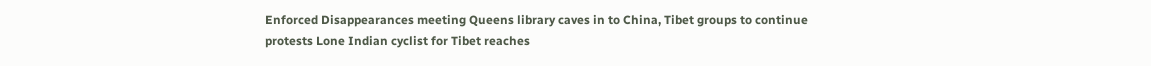Enforced Disappearances meeting Queens library caves in to China, Tibet groups to continue protests Lone Indian cyclist for Tibet reaches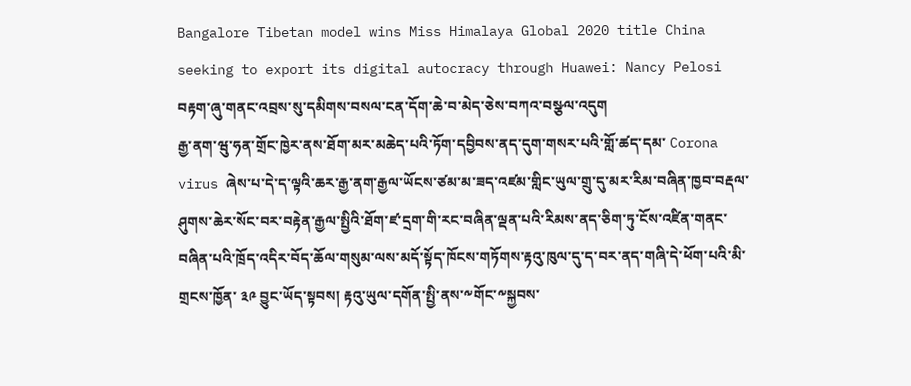Bangalore Tibetan model wins Miss Himalaya Global 2020 title China seeking to export its digital autocracy through Huawei: Nancy Pelosi
བརྟག་ཞུ་གནང་འབྲས་སུ་དམིགས་བསལ་ངན་དོག་ཆེ་བ་མེད་ཅེས་བཀའ་བསྩལ་འདུག
རྒྱ་ནག་ཝུ་ཧན་གྲོང་ཁྱེར་ནས་ཐོག་མར་མཆེད་པའི་ཏོག་དབྱིབས་ནད་དུག་གསར་པའི་གློ་ཚད་དམ་ Corona virus ཞེས་པ་དེ་ད་ལྟའི་ཆར་རྒྱ་ནག་རྒྱལ་ཡོངས་ཙམ་མ་ཟད་འཛམ་གླིང་ཡུལ་གྲུ་དུ་མར་རིམ་བཞིན་ཁྱབ་བརྡལ་ཤུགས་ཆེར་སོང་བར་བརྟེན་རྒྱལ་སྤྱིའི་ཐོག་ཛ་དྲག་གི་རང་བཞིན་ལྡན་པའི་རིམས་ནད་ཅིག་ཏུ་ངོས་འཛིན་གནང་བཞིན་པའི་ཁྲོད་འདིར་བོད་ཆོལ་གསུམ་ལས་མདོ་སྟོད་ཁོངས་གཏོགས་རྟའུ་ཁུལ་དུ་ད་བར་ནད་གཞི་དེ་ཕོག་པའི་མི་གྲངས་ཁྱོན་ ༣༩ བྱུང་ཡོད་སྟབས། རྟའུ་ཡུལ་དགོན་སྤྱི་ནས་༸གོང་༸སྐྱབས་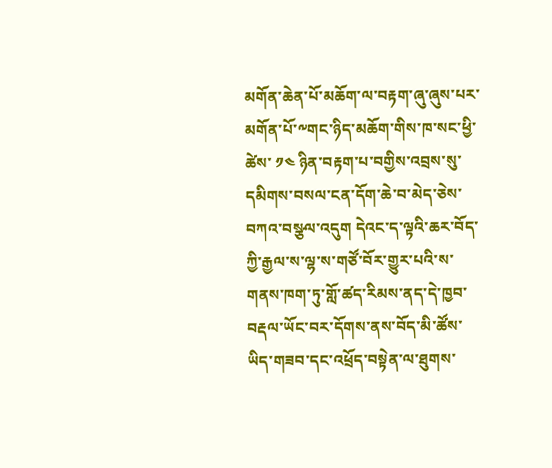མགོན་ཆེན་པོ་མཆོག་ལ་བརྟག་ཞུ་ཞུས་པར་མགོན་པོ་༸གང་ཉིད་མཆོག་གིས་ཁ་སང་ཕྱི་ཚེས་ ༡༤ ཉིན་བརྟག་པ་བགྱིས་འབྲས་སུ་དམིགས་བསལ་ངན་དོག་ཆེ་བ་མེད་ཅེས་བཀའ་བསྩལ་འདུག དེའང་ད་ལྟའི་ཆར་བོད་ཀྱི་རྒྱལ་ས་ལྷ་ས་གཙོ་བོར་གྱུར་པའི་ས་གནས་ཁག་ཏུ་གློ་ཚད་རིམས་ནད་དེ་ཁྱབ་བརྡལ་ཡོང་བར་དོགས་ནས་བོད་མི་ཚོས་ཡིད་གཟབ་དང་འཕྲོད་བསྟེན་ལ་ཐུགས་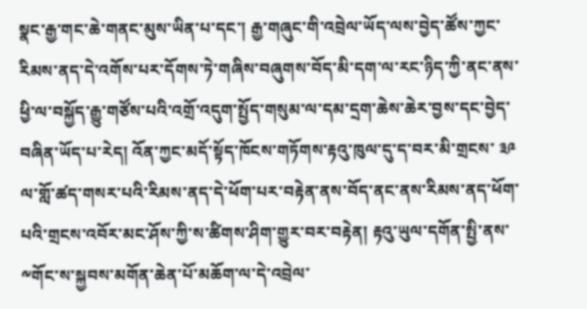སྣང་རྒྱ་གང་ཆེ་གནང་མུས་ཡིན་པ་དང་། རྒྱ་གཞུང་གི་འབྲེལ་ཡོད་ལས་བྱེད་ཚོས་ཀྱང་རིམས་ནད་དེ་འགོས་པར་དོགས་ཏེ་གཞིས་བཞུགས་བོད་མི་དག་ལ་རང་ཉིད་ཀྱི་ནང་ནས་ཕྱི་ལ་བསྐྱོད་རྒྱུ་གཙོས་པའི་འགྲོ་འདུག་སྤྱོད་གསུམ་ལ་དམ་དྲག་ཆེས་ཆེར་བྱས་དང་བྱེད་བཞིན་ཡོད་པ་རེད། འོན་ཀྱང་མདོ་སྟོད་ཁོངས་གཏོགས་རྟའུ་ཁུལ་དུ་ད་བར་མི་གྲངས་ ༣༩ ལ་གློ་ཚད་གསར་པའི་རིམས་ནད་དེ་ཕོག་པར་བརྟེན་ནས་བོད་ནང་ནས་རིམས་ནད་ཕོག་པའི་གྲངས་འབོར་མང་ཤོས་ཀྱི་ས་ཚིགས་ཤིག་གྱུར་བར་བརྟེན། རྟའུ་ཡུལ་དགོན་སྤྱི་ནས་༸གོང་ས་སྐྱབས་མགོན་ཆེན་པོ་མཆོག་ལ་དེ་འབྲེལ་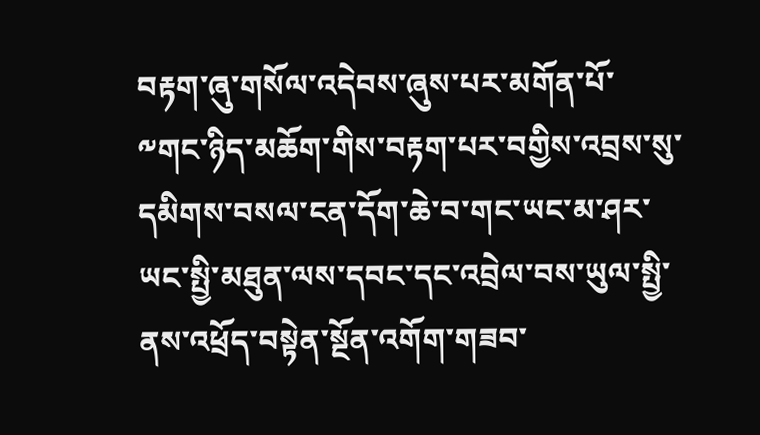བརྟག་ཞུ་གསོལ་འདེབས་ཞུས་པར་མགོན་པོ་༸གང་ཉིད་མཆོག་གིས་བརྟག་པར་བགྱིས་འབྲས་སུ་དམིགས་བསལ་ངན་དོག་ཆེ་བ་གང་ཡང་མ་ཤར་ཡང་སྤྱི་མཐུན་ལས་དབང་དང་འབྲེལ་བས་ཡུལ་སྤྱི་ནས་འཕྲོད་བསྟེན་སྔོན་འགོག་གཟབ་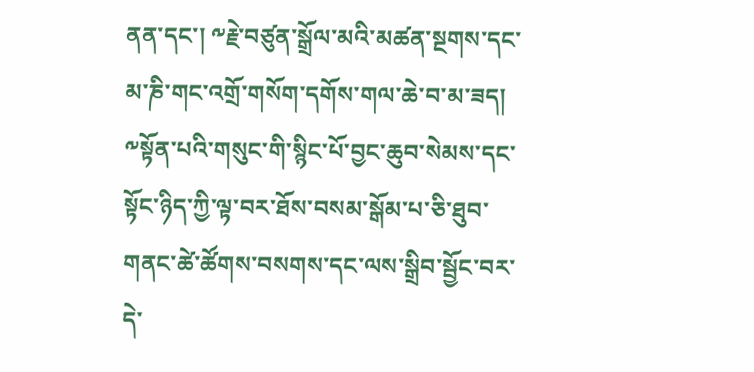ནན་དང་། ༸རྗེ་བཙུན་སྒྲོལ་མའི་མཚན་སྔགས་དང་མ་ཎི་གང་འགྲོ་གསོག་དགོས་གལ་ཆེ་བ་མ་ཟད། ༸སྟོན་པའི་གསུང་གི་སྙིང་པོ་བྱང་ཆུབ་སེམས་དང་སྟོང་ཉིད་ཀྱི་ལྟ་བར་ཐོས་བསམ་སྒོམ་པ་ཅི་ཐུབ་གནང་ཚེ་ཚོགས་བསགས་དང་ལས་སྒྲིབ་སྦྱོང་བར་དེ་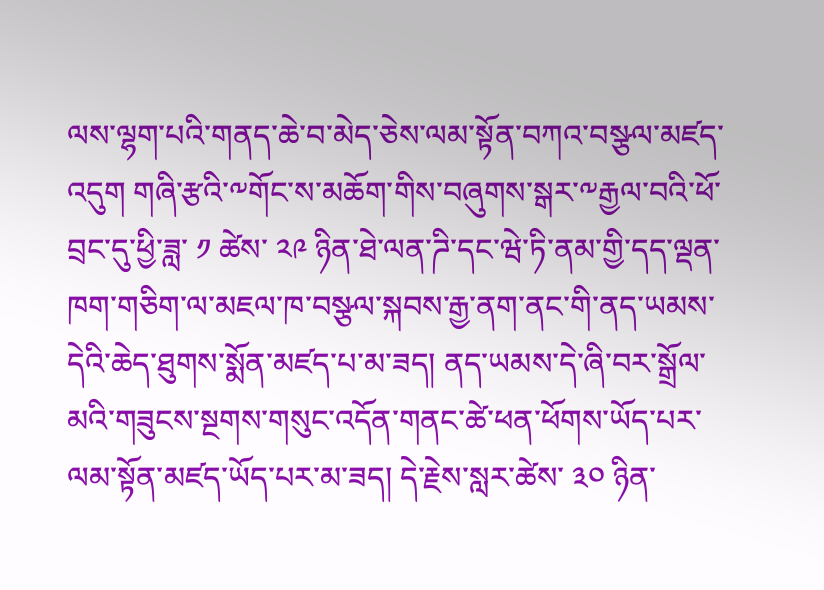ལས་ལྷག་པའི་གནད་ཆེ་བ་མེད་ཅེས་ལམ་སྟོན་བཀའ་བསྩལ་མཛད་འདུག གཞི་རྩའི་༸གོང་ས་མཆོག་གིས་བཞུགས་སྒར་༸རྒྱལ་བའི་ཕོ་བྲང་དུ་ཕྱི་ཟླ་ ༡ ཚེས་ ༢༩ ཉིན་ཐེ་ལན་ཌི་དང་ཝེ་ཏི་ནམ་གྱི་དད་ལྡན་ཁག་གཅིག་ལ་མཇལ་ཁ་བསྩལ་སྐབས་རྒྱ་ནག་ནང་གི་ནད་ཡམས་དེའི་ཆེད་ཐུགས་སྨོན་མཛད་པ་མ་ཟད། ནད་ཡམས་དེ་ཞི་བར་སྒྲོལ་མའི་གཟུངས་སྔགས་གསུང་འདོན་གནང་ཚེ་ཕན་ཕོགས་ཡོད་པར་ལམ་སྟོན་མཛད་ཡོད་པར་མ་ཟད། དེ་རྗེས་སླར་ཚེས་ ༣༠ ཉིན་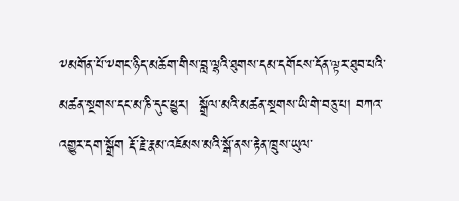༸མགོན་པོ་༸གང་ཉིད་མཆོག་གིས་བླ་ལྷའི་ཐུགས་དམ་དགོངས་དོན་ལྟར་ཐུབ་པའི་མཚན་སྔགས་དང་མ་ཎི་དུང་ཕྱུར།  སྒྲོལ་མའི་མཚན་སྔགས་ཡི་གེ་བཅུ་པ། བཀའ་འགྱུར་དག་སྒྲོག རྡོ་རྗེ་རྣམ་འཇོམས་མའི་སྒོ་ནས་རྟེན་ཁྲུས་ཡུལ་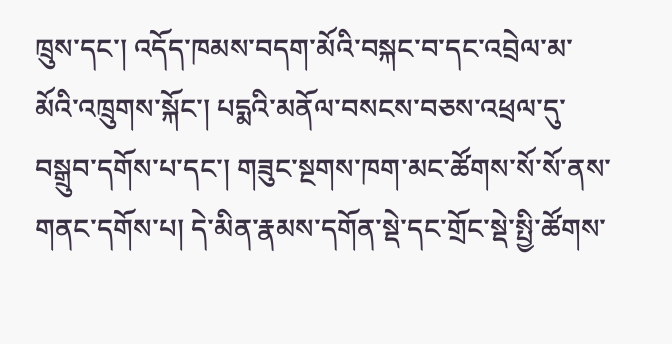ཁྲུས་དང་། འདོད་ཁམས་བདག་མོའི་བསྐང་བ་དང་འབྲེལ་མ་མོའི་འཁྲུགས་སྐོང་། པདྨའི་མནོལ་བསངས་བཅས་འཕྲལ་དུ་བསྒྲུབ་དགོས་པ་དང་། གཟུང་སྔགས་ཁག་མང་ཚོགས་སོ་སོ་ནས་གནང་དགོས་པ། དེ་མིན་རྣམས་དགོན་སྡེ་དང་གྲོང་སྡེ་སྤྱི་ཚོགས་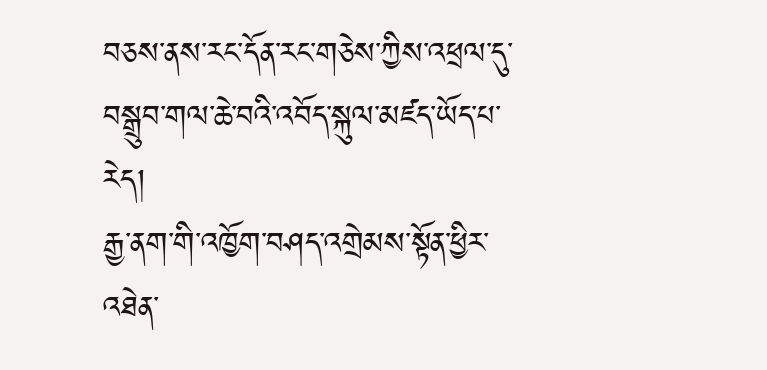བཅས་ནས་རང་དོན་རང་གཅེས་ཀྱིས་འཕྲལ་དུ་བསྒྲུབ་གལ་ཆེ་བའི་འབོད་སྐུལ་མཛད་ཡོད་པ་རེད།
རྒྱ་ནག་གི་འཁྱོག་བཤད་འགྲེམས་སྟོན་ཕྱིར་འཐེན་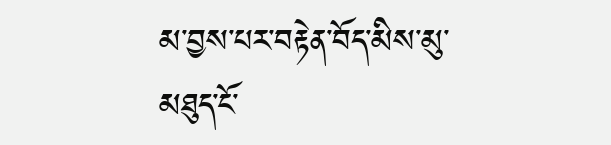མ་བྱས་པར་བརྟེན་བོད་མིས་མུ་མཐུད་ངོ་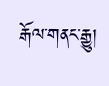རྒོལ་གནང་རྒྱུ།